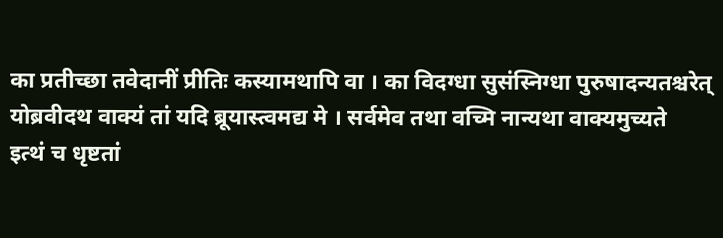का प्रतीच्छा तवेदानीं प्रीतिः कस्यामथापि वा । का विदग्धा सुसंस्निग्धा पुरुषादन्यतश्चरेत्
योब्रवीदथ वाक्यं तां यदि ब्रूयास्त्वमद्य मे । सर्वमेव तथा वच्मि नान्यथा वाक्यमुच्यते
इत्थं च धृष्टतां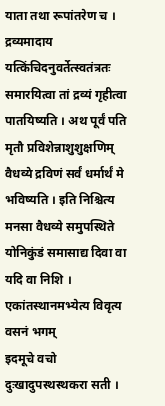याता तथा रूपांतरेण च । द्रव्यमादाय यत्किंचिदनुवर्तेत्स्वतंत्रतः
समारयित्वा तां द्रव्यं गृहीत्वा पातयिष्यति । अथ पूर्वं पति मृतौ प्रविशेन्नाशुशुक्षणिम्
वैधव्ये द्रविणं सर्वं धर्मार्थं मे भविष्यति । इति निश्चित्य मनसा वैधव्ये समुपस्थिते
योनिकुंडं समासाद्य दिवा वा यदि वा निशि । एकांतस्थानमभ्येत्य विवृत्य वसनं भगम्
इदमूचे वचो दुःखादुपस्थस्थकरा सती ।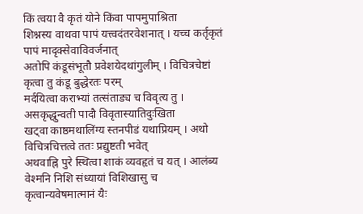किं त्वया वै कृतं योने किंवा पापमुपाश्रिता
शिश्नस्य वाथवा पापं यत्त्वदंतरवेशनात् । यच्च कर्तृकृतं पापं मादृक्सेवाविवर्जनात्
अतोपि कंडूसंभूतौ प्रवेशयेदथांगुलीम् । विचित्रचेष्टां कृत्वा तु कंडू बुद्धेरतः परम्
मर्दयित्वा कराभ्यां तत्संताड्य च विवृत्य तु । असकृद्धुन्वती पादौ विवृतास्यातिदुःखिता
खट्वा काष्ठमथालिंग्य स्तनपीडं यथाप्रियम् । अथो विचित्रचित्तत्वे ततः प्रद्युष्टती भवेत्
अथवाह्नि पुरे स्थित्वा शाकं व्यवहृतं च यत् । आलंब्य वेश्मनि निशि संध्यायां विशिखासु च
कृत्वान्यवेषमात्मानं यैः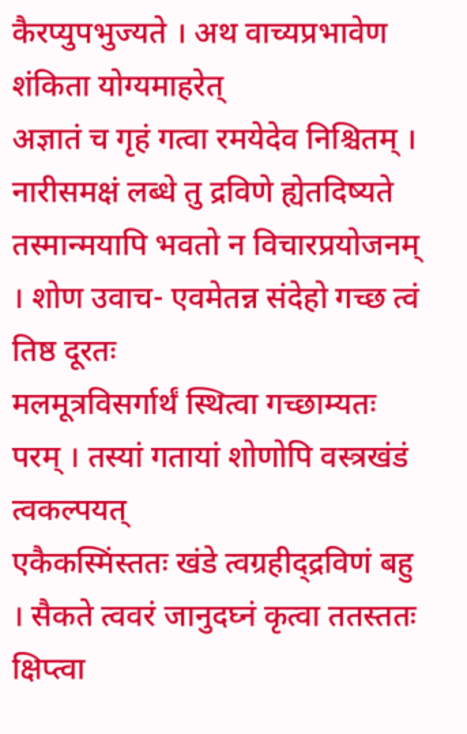कैरप्युपभुज्यते । अथ वाच्यप्रभावेण शंकिता योग्यमाहरेत्
अज्ञातं च गृहं गत्वा रमयेदेव निश्चितम् । नारीसमक्षं लब्धे तु द्रविणे ह्येतदिष्यते
तस्मान्मयापि भवतो न विचारप्रयोजनम् । शोण उवाच- एवमेतन्न संदेहो गच्छ त्वं तिष्ठ दूरतः
मलमूत्रविसर्गार्थं स्थित्वा गच्छाम्यतः परम् । तस्यां गतायां शोणोपि वस्त्रखंडं त्वकल्पयत्
एकैकस्मिंस्ततः खंडे त्वग्रहीद्द्रविणं बहु । सैकते त्ववरं जानुदघ्नं कृत्वा ततस्ततः
क्षिप्त्वा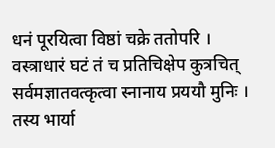धनं पूरयित्वा विष्ठां चक्रे ततोपरि । वस्त्राधारं घटं तं च प्रतिचिक्षेप कुत्रचित्
सर्वमज्ञातवत्कृत्वा स्नानाय प्रययौ मुनिः । तस्य भार्या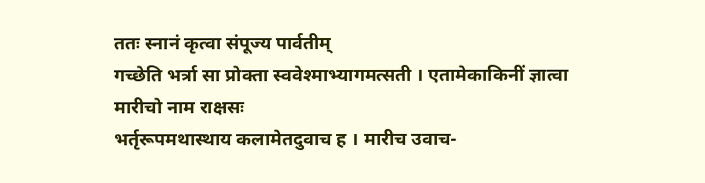ततः स्नानं कृत्वा संपूज्य पार्वतीम्
गच्छेति भर्त्रा सा प्रोक्ता स्ववेश्माभ्यागमत्सती । एतामेकाकिनीं ज्ञात्वा मारीचो नाम राक्षसः
भर्तृरूपमथास्थाय कलामेतदुवाच ह । मारीच उवाच-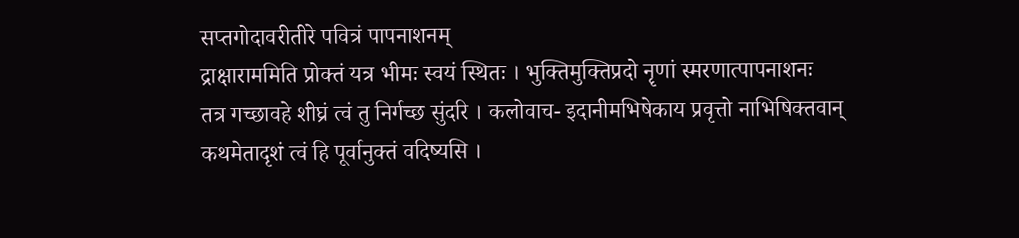सप्तगोदावरीतीरे पवित्रं पापनाशनम्
द्राक्षाराममिति प्रोक्तं यत्र भीमः स्वयं स्थितः । भुक्तिमुक्तिप्रदो नॄणां स्मरणात्पापनाशनः
तत्र गच्छावहे शीघ्रं त्वं तु निर्गच्छ सुंदरि । कलोवाच- इदानीमभिषेकाय प्रवृत्तो नाभिषिक्तवान्
कथमेतादृशं त्वं हि पूर्वानुक्तं वदिष्यसि ।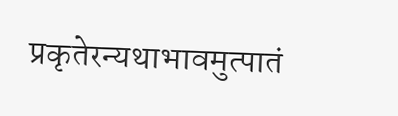प्रकृतेरन्यथाभावमुत्पातं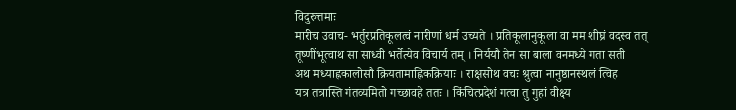विदुरुत्तमाः
मारीच उवाच- भर्तुरप्रतिकूलत्वं नारीणां धर्म उच्यते । प्रतिकूलानुकूला वा मम शीघ्रं वदस्व तत्
तूष्णींभूत्वाथ सा साध्वी भर्तेत्येव विचार्य तम् । निर्ययौ तेन सा बाला वनमध्ये गता सती
अथ मध्याह्नकालोसौ क्रियतामाह्निकक्रियाः । राक्षसोथ वचः श्रुत्वा नानुष्ठानस्थलं त्विह
यत्र तत्रास्ति गंतव्यमितो गच्छावहे ततः । किंचित्प्रदेशं गत्वा तु गुहां वीक्ष्य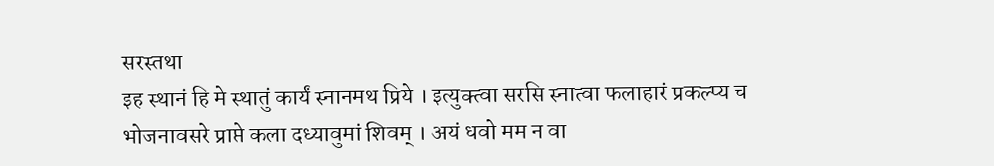सरस्तथा
इह स्थानं हि मे स्थातुं कार्यं स्नानमथ प्रिये । इत्युक्त्वा सरसि स्नात्वा फलाहारं प्रकल्प्य च
भोजनावसरे प्राप्ते कला दध्यावुमां शिवम् । अयं धवो मम न वा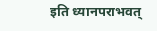इति ध्यानपराभवत्